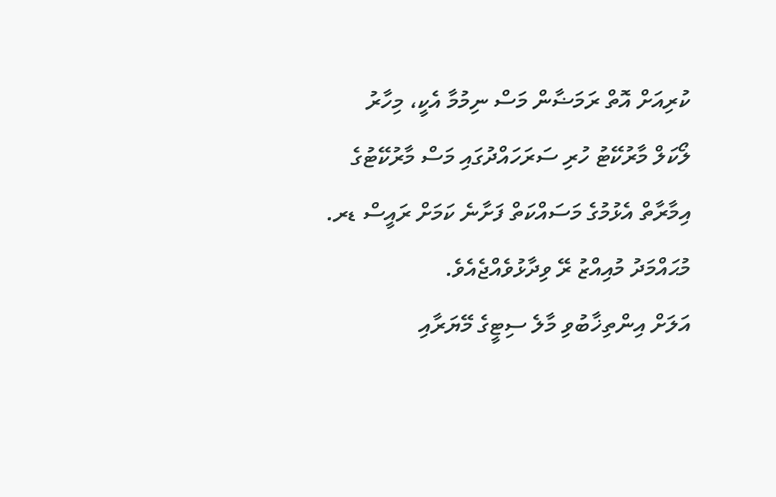ކުރިއަށް އޮތް ރަމަޟާން މަސް ނިމުމާ އެކީ، މިހާރު ލޯކަލް މާރުކޭޓު ހުރި ސަރަހައްދުގައި މަސް މާރުކޭޓުގެ އިމާރާތް އެޅުމުގެ މަސައްކަތް ފަށާނެ ކަމަށް ރައީސް ޑރ. މުޙައްމަދު މުއިއްޒު ރޭ ވިދާޅުވެއްޖެއެވެ.
އަލަށް އިންތިޚާބުވި މާލެ ސިޓީގެ މޭޔަރާއި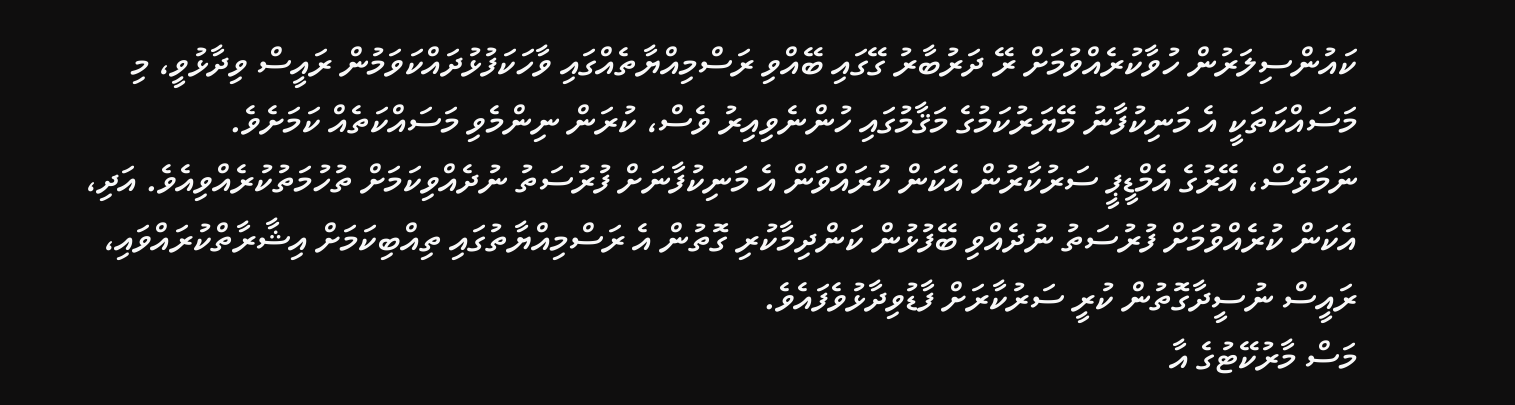ކައުންސިލަރުން ހުވާކުރެއްވުމަށް ރޭ ދަރުބާރު ގޭގައި ބޭއްވި ރަސްމިއްޔާތެއްގައި ވާހަކަފުޅުދައްކަވަމުން ރައީސް ވިދާޅުވީ، މި މަސައްކަތަކީ އެ މަނިކުފާނު މޭޔަރުކަމުގެ މަޤާމުގައި ހުންނެވިއިރު ވެސް، ކުރަން ނިންމެވި މަސައްކަތެއް ކަމަށެވެ.
ނަމަވެސް، އޭރުގެ އެމްޑީޕީ ސަރުކާރުން އެކަން ކުރައްވަން އެ މަނިކުފާނަށް ފުރުސަތު ނުދެއްވިކަމަށް ތުހުމަތުކުރެއްވިއެވެ. އަދި، އެކަން ކުރެއްވުމަށް ފުރުސަތު ނުދެއްވި ބޭފުޅުން ކަންދިމާކުރި ގޮތުން އެ ރަސްމިއްޔާތުގައި ތިއްބިކަމަށް އިޝާރާތްކުރައްވައި، ރައީސް ނުސީދާގޮތުން ކުރީ ސަރުކާރަށް ފާޑުވިދާޅުވެފައެވެ.
މަސް މާރުކޭޓުގެ އާ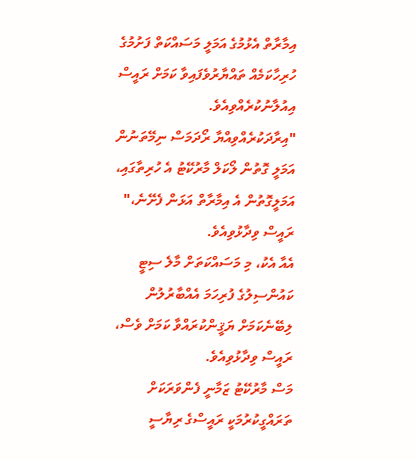އިމާރާތް އެޅުމުގެ އަމަލީ މަސައްކަތް ފަށުމުގެ ހުރިހާކަމެއް ތައްޔާރުވެފައިވާ ކަމަށް ރައީސް އިއުލާނުކުރެއްވިއެވެ.
"އިރާދަކުރެއްވިއްޔާ ރޯދަމަސް ނިމޭތަނުން އަމަލީ ގޮތުން ލޯކަލް މާރުކޭޓު އެ ހުރިތާގައި، އަމަލީގޮތުން އެ އިމާރާތް އަޅަން ފެށޭނެ،" ރައީސް ވިދާޅުވިއެވެ.
އެއާ އެކު، މި މަސައްކަތަށް މާލެ ސިޓީ ކައުންސިލުގެ ފުރިހަމަ އެއްބާރުލުން ލިބޭނެކަމަށް ޔަޤީންކުރައްވާ ކަމަށް ވެސް، ރައީސް ވިދާޅުވިއެވެ.
މަސް މާރުކޭޓު ޒަމާނީ ފެންވަރަކަށް ތަރައްގީކުރުމަކީ ރައީސްގެ ރިޔާސީ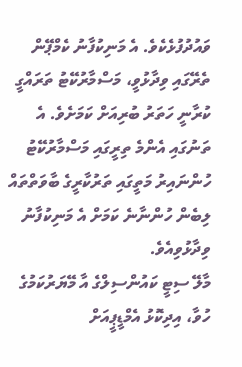ވައުދުފުޅެކެވެ. އެ މަނިކުފާނު ކެމްޕޭން ތެރޭގައި ވިދާޅުވީ، މަސްމާރުކޭޓު ތަރައްގީ ކުރާނީ ހަތަރު ބުރިއަށް ކަމަށެވެ. އެ ތަނުގައި އެންމެ ތިރީގައި މަސްމާރުކޭޓު ހުންނައިރު މަތީގައި ތަރުކާރީގެ ބާވަތްތައް ލިބެން ހުންނާނެ ކަމަށް އެ މަނިކުފާނު ވިދާޅުވިއެވެ.
މާލޭ ސިޓީ ކައުންސިލްގެ އާ މޭޔަރުކަމުގެ ހުވާ، އިދިކޮޅު އެމްޑީޕީއަށް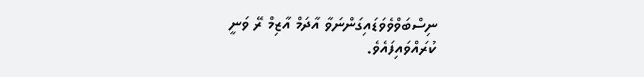ނިސްބަވްވެވަޑައިގަންނަވާ އާދަމް އާޒިމް ރޭ ވަނީ ކުރައްވައިފައެވެ.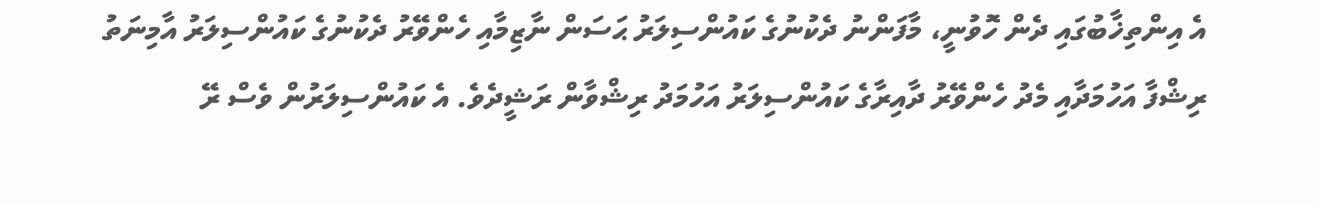އެ އިންތިޚާބުގައި ދެން ހޮވުނީ، މާފަންނު ދެކުނުގެ ކައުންސިލަރު ޙަސަން ނާޒިމާއި ހެންވޭރު ދެކުނުގެ ކައުންސިލަރު އާމިނަތު ރިޝްފާ އަހުމަދާއި މެދު ހެންވޭރު ދާއިރާގެ ކައުންސިލަރު އަހުމަދު ރިޝްވާން ރަޝީދެވެ. އެ ކައުންސިލަރުން ވެސް ރޭ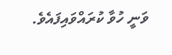ވަނީ ހުވާ ކުރައްވައިފައެވެ.